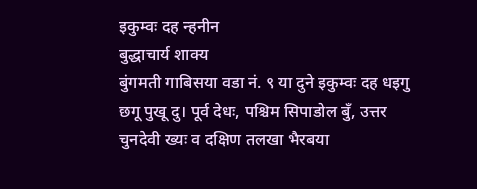इकुम्वः दह न्हनीन
बुद्धाचार्य शाक्य
बुंगमती गाबिसया वडा नं. ९ या दुने इकुम्वः दह धइगु छगू पुखू दु। पूर्व देधः, पश्चिम सिपाडोल बुँ, उत्तर चुनदेवी ख्यः व दक्षिण तलखा भैरबया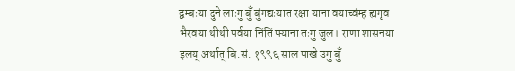द्वम्बःया दुने लाःगु बुँ बुंगद्यःयात रक्षा याना वयाच्वंम्ह ह्यगृव भैरवया थीथी पर्वया निंतिं फ्याना तःगु जुल। राणा शासनया इलय् अर्थात् बि.सं. १९९६ साल पाखे उगु बुँ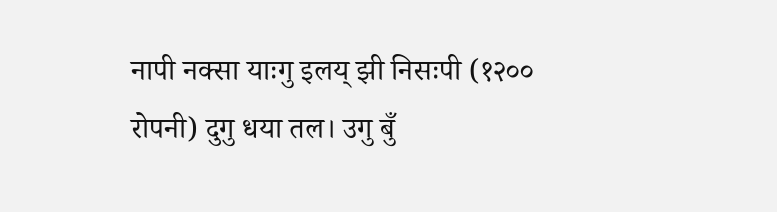नापी नक्सा याःगु इलय् झी निसःपी (१२०० रोपनी) दुगु धया तल। उगु बुँ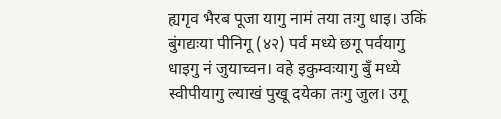ह्यगृव भैरब पूजा यागु नामं तया तःगु धाइ। उकिं बुंगद्यःया पीनिगू (४२) पर्व मध्ये छगू पर्वयागु धाइगु नं जुयाच्वन। वहे इकुम्वःयागु बुँ मध्ये स्वीपीयागु ल्याखं पुखू दयेका तःगु जुल। उगू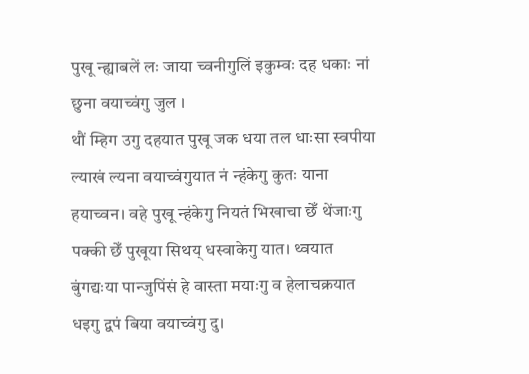पुखू न्ह्याबलें लः जाया च्वनीगुलिं इकुम्वः दह धकाः नां छुना वयाच्वंगु जुल ।
थौं म्हिग उगु दहयात पुखू जक धया तल धाःसा स्वपीया ल्याखं ल्यना वयाच्वंगुयात नं न्हंकेगु कुतः याना हयाच्वन। वहे पुखू न्हंकेगु नियतं भिखाचा छेँ थेंजाःगु पक्की छेँ पुखूया सिथय् धस्वाकेगु यात। थ्वयात बुंगद्यःया पान्जुपिंसं हे वास्ता मयाःगु व हेलाचक्रयात धइगु द्वपं बिया वयाच्वंगु दु।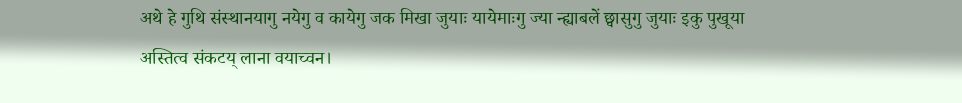अथे हे गुथि संस्थानयागु नयेगु व कायेगु जक मिखा जुयाः यायेमाःगु ज्या न्ह्याबलें छ्वासुगु जुयाः इकु पुखूया अस्तित्व संकटय् लाना वयाच्वन।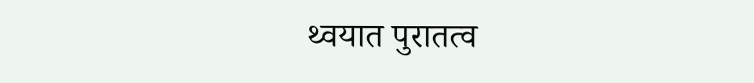थ्वयात पुरातत्व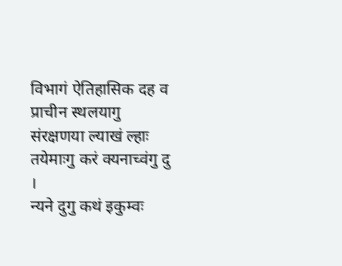विभागं ऐतिहासिक दह व प्राचीन स्थलयागु संरक्षणया ल्याखं ल्हाः तयेमाःगु करं क्यनाच्वंगु दु ।
न्यने दुगु कथं इकुम्वः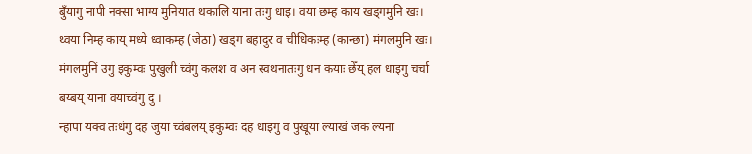बुँयागु नापी नक्सा भाग्य मुनियात थकालि याना तःगु धाइ। वया छम्ह काय खड्गमुनि खः। थ्वया निम्ह काय् मध्ये ध्वाकम्ह (जेठा) खड्ग बहादुर व चीधिकःम्ह (कान्छा) मंगलमुनि खः। मंगलमुनिं उगु इकुम्वः पुखुली च्वंगु कलश व अन स्वथनातःगु धन कयाः छेँय् हल धाइगु चर्चा बय्बय् याना वयाच्वंगु दु ।
न्हापा यक्व तःधंगु दह जुया च्वंबलय् इकुम्वः दह धाइगु व पुखूया ल्याखं जक ल्यना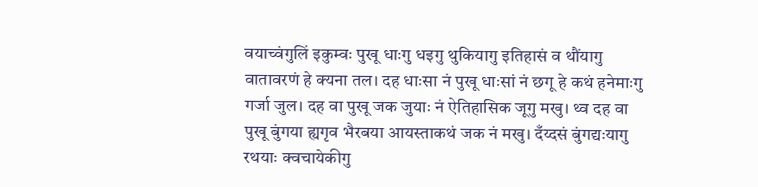वयाच्वंगुलिं इकुम्वः पुखू धाःगु धइगु थुकियागु इतिहासं व थौंयागु वातावरणं हे क्यना तल। दह धाःसा नं पुखू धाःसां नं छगू हे कथं हनेमाःगु गर्जा जुल। दह वा पुखू जक जुयाः नं ऐतिहासिक जूगु मखु। थ्व दह वा पुखू बुंगया ह्यगृव भैरबया आयस्ताकथं जक नं मखु। दँय्दसं बुंगद्यःयागु रथयाः क्वचायेकीगु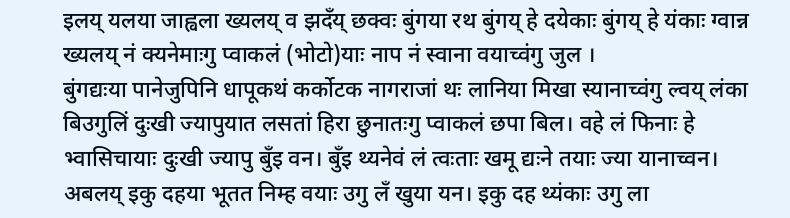इलय् यलया जाह्वला ख्यलय् व झदँय् छक्वः बुंगया रथ बुंगय् हे दयेकाः बुंगय् हे यंकाः ग्वान्न ख्यलय् नं क्यनेमाःगु प्वाकलं (भोटो)याः नाप नं स्वाना वयाच्वंगु जुल ।
बुंगद्यःया पानेजुपिनि धापूकथं कर्कोटक नागराजां थः लानिया मिखा स्यानाच्वंगु ल्वय् लंका बिउगुलिं दुःखी ज्यापुयात लसतां हिरा छुनातःगु प्वाकलं छपा बिल। वहे लं फिनाः हे भ्वासिचायाः दुःखी ज्यापु बुँइ वन। बुँइ थ्यनेवं लं त्वःताः खमू द्यःने तयाः ज्या यानाच्वन। अबलय् इकु दहया भूतत निम्ह वयाः उगु लँ खुया यन। इकु दह थ्यंकाः उगु ला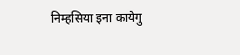निम्हसिया इना कायेगु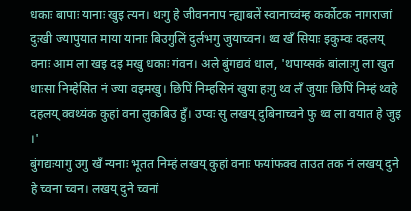धकाः बापाः यानाः खुइ त्यन। थःगु हे जीवननाप न्ह्याबलें स्वानाच्वंम्ह कर्कोटक नागराजां दुःखी ज्यापुयात माया यानाः बिउगुलिं दुर्लभगु जुयाच्वन। थ्व खँ सियाः इकुम्वः दहलय् वनाः आम ला खइ दइ मखु धकाः गंवन। अले बुंगद्यवं धाल, 'थपाय्सकं बांलाःगु ला खुत धाःसा निम्हेसित नं ज्या वइमखु। छिपिं निम्हसिनं खुया हःगु थ्व लँ जुयाः छिपिं निम्हं थ्वहे दहलय् क्वथ्यंक कुहां वना लुकबिउ हुँ। उप्वः सु लखय् दुबिनाच्वने फु थ्व ला वयात हे जुइ ।'
बुंगद्यःयागु उगु खँ न्यनाः भूतत निम्हं लखय् कुहां वनाः फयांफक्व ताउत तक नं लखय् दुने हे च्वना च्वन। लखय् दुने च्वनां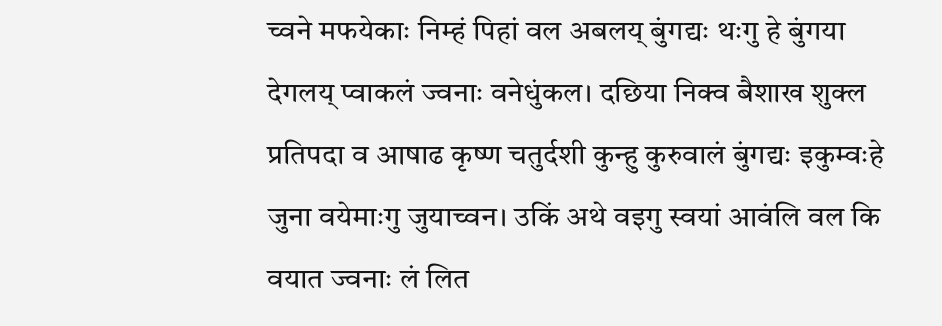च्वने मफयेकाः निम्हं पिहां वल अबलय् बुंगद्यः थःगु हे बुंगया देगलय् प्वाकलं ज्वनाः वनेधुंकल। दछिया निक्व बैशाख शुक्ल प्रतिपदा व आषाढ कृष्ण चतुर्दशी कुन्हु कुरुवालं बुंगद्यः इकुम्वःहे जुना वयेमाःगु जुयाच्वन। उकिं अथे वइगु स्वयां आवंलि वल कि वयात ज्वनाः लं लित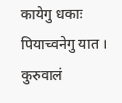कायेगु धकाः पियाच्वनेगु यात ।
कुरुवालं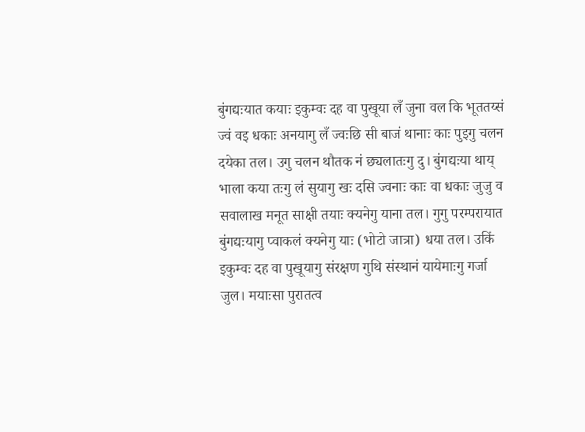बुंगद्यःयात कयाः इकुम्वः दह वा पुखूया लँ जुना वल कि भूततय्सं ज्वं वइ धकाः अनयागु लँ ज्वःछि सी बाजं थानाः काः पुइगु चलन दयेका तल। उगु चलन थौतक नं छ्यलातःगु दु। बुंगद्यःया थाय् भाला कया तःगु लं सुयागु खः दसि ज्वनाः काः वा धकाः जुजु व सवालाख मनूत साक्षी तयाः क्यनेगु याना तल। गुगु परम्परायात बुंगद्यःयागु प्वाकलं क्यनेगु याः (भोटो जात्रा) धया तल। उकिं इकुम्वः दह वा पुखूयागु संरक्षण गुथि संस्थानं यायेमाःगु गर्जा जुल। मयाःसा पुरातत्व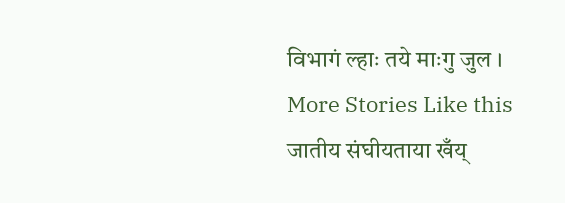विभागं ल्हाः तये माःगु जुल ।
More Stories Like this
जातीय संघीयताया खँय्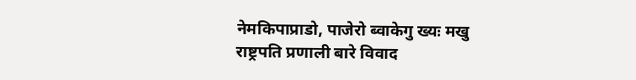नेमकिपाप्राडो, पाजेरो ब्वाकेगु ख्यः मखु
राष्ट्रपति प्रणाली बारे विवाद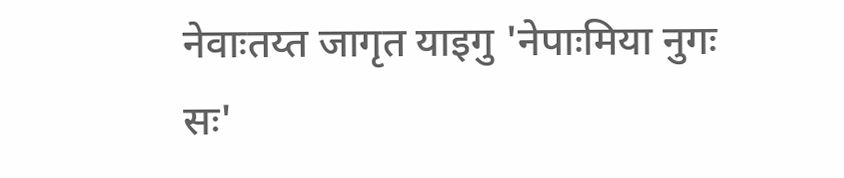नेवाःतय्त जागृत याइगु 'नेपाःमिया नुगः सः'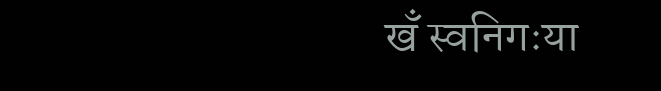खँ स्वनिगःया